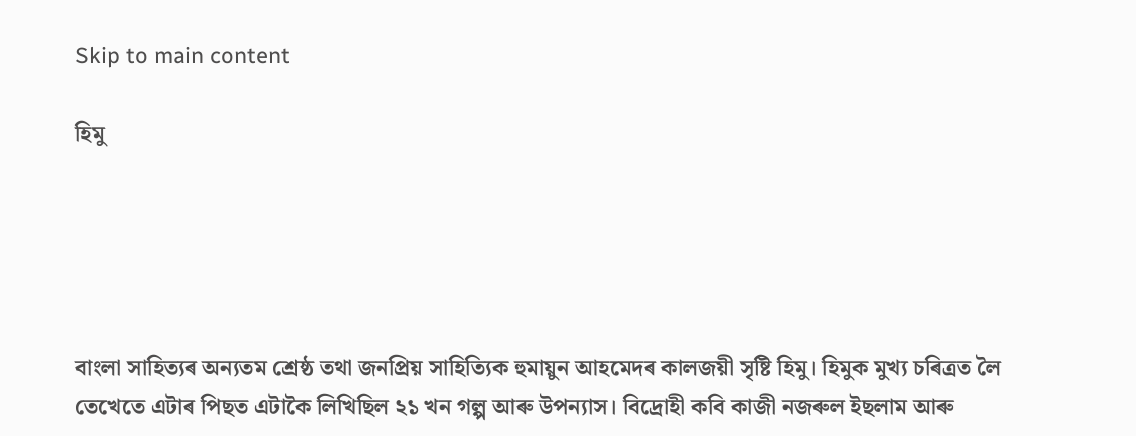Skip to main content

হিমু





বাংলা সাহিত্যৰ অন্যতম শ্ৰেষ্ঠ তথা জনপ্ৰিয় সাহিত্যিক হুমায়ুন আহমেদৰ কালজয়ী সৃষ্টি হিমু। হিমুক মুখ্য চৰিত্ৰত লৈ তেখেতে এটাৰ পিছত এটাকৈ লিখিছিল ২১ খন গল্প আৰু উপন্যাস। বিদ্ৰোহী কবি কাজী নজৰুল ইছলাম আৰু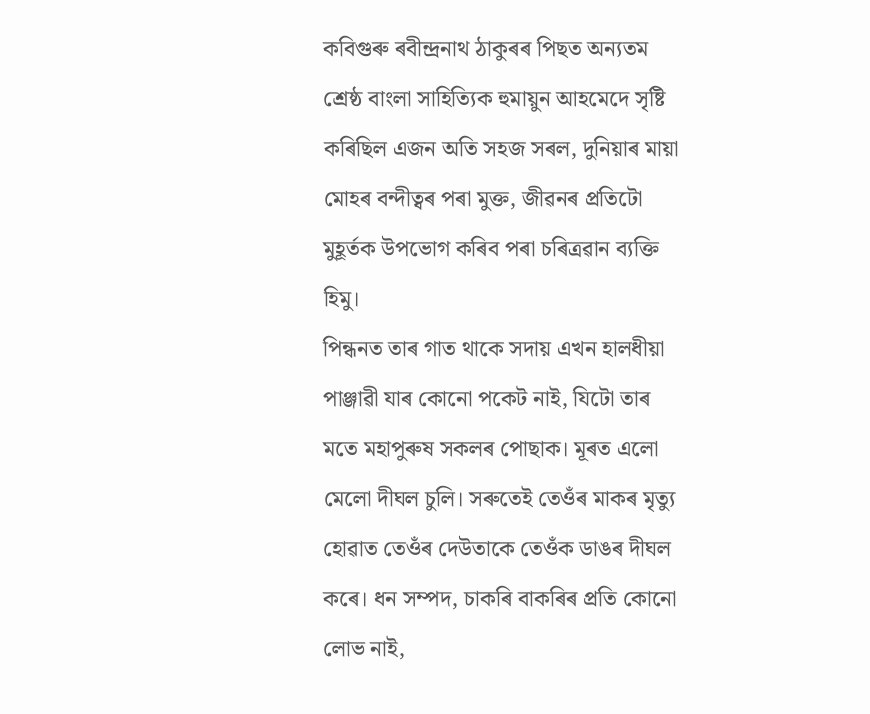কবিগুৰু ৰবীন্দ্ৰনাথ ঠাকুৰৰ পিছত অন্যতম শ্ৰেষ্ঠ বাংলা সাহিত্যিক হুমায়ুন আহমেদে সৃষ্টি কৰিছিল এজন অতি সহজ সৰল, দুনিয়াৰ মায়া মোহৰ বন্দীত্বৰ পৰা মুক্ত, জীৱনৰ প্ৰতিটো মুহূৰ্তক উপভোগ কৰিব পৰা চৰিত্ৰৱান ব্যক্তি হিমু।
পিন্ধনত তাৰ গাত থাকে সদায় এখন হালধীয়া পাঞ্জাৱী যাৰ কোনো পকেট নাই, যিটো তাৰ মতে মহাপুৰুষ সকলৰ পোছাক। মূৰত এলো মেলো দীঘল চুলি। সৰুতেই তেওঁৰ মাকৰ মৃত্যু হোৱাত তেওঁৰ দেউতাকে তেওঁক ডাঙৰ দীঘল কৰে। ধন সম্পদ, চাকৰি বাকৰিৰ প্ৰতি কোনো লোভ নাই,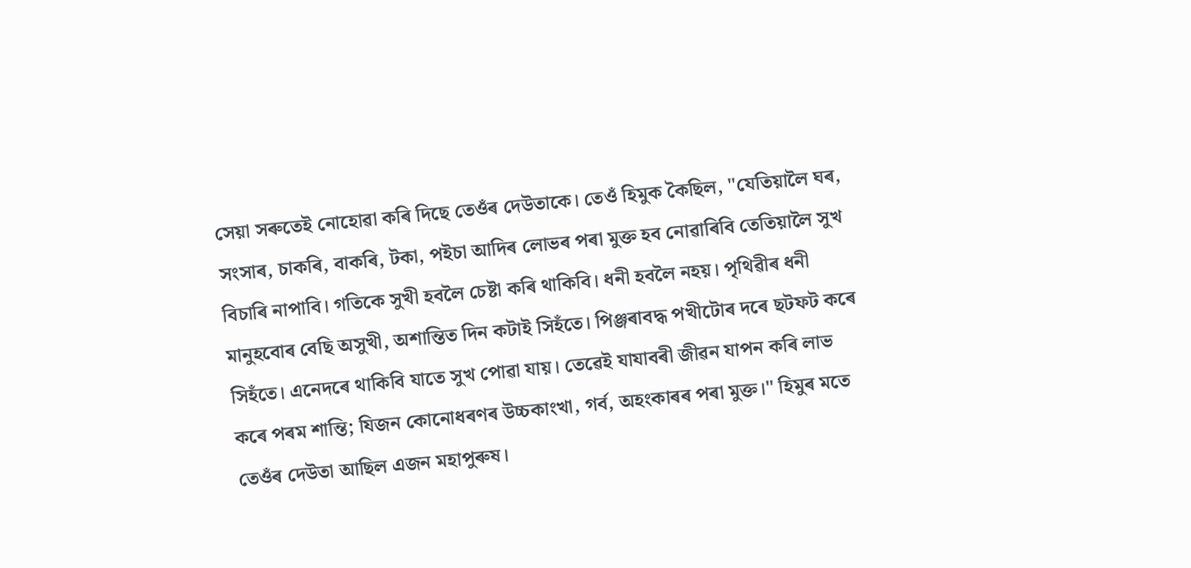সেয়া সৰুতেই নোহোৱা কৰি দিছে তেওঁৰ দেউতাকে। তেওঁ হিমুক কৈছিল, "যেতিয়ালৈ ঘৰ, সংসাৰ, চাকৰি, বাকৰি, টকা, পইচা আদিৰ লোভৰ পৰা মুক্ত হব নোৱাৰিবি তেতিয়ালৈ সুখ বিচাৰি নাপাবি। গতিকে সুখী হবলৈ চেষ্টা কৰি থাকিবি। ধনী হবলৈ নহয়। পৃথিৱীৰ ধনী মানুহবোৰ বেছি অসুখী, অশান্তিত দিন কটাই সিহঁ‌তে। পিঞ্জৰাবদ্ধ পখীটোৰ দৰে ছটফট কৰে সিহঁ‌তে। এনেদৰে থাকিবি যাতে সুখ পোৱা যায়। তেৱেই যাযাবৰী জীৱন যাপন কৰি লাভ কৰে পৰম শান্তি; যিজন কোনোধৰণৰ উচ্চকাংখা, গৰ্ব, অহংকাৰৰ পৰা মুক্ত।" হিমুৰ মতে তেওঁৰ দেউতা আছিল এজন মহাপুৰুষ।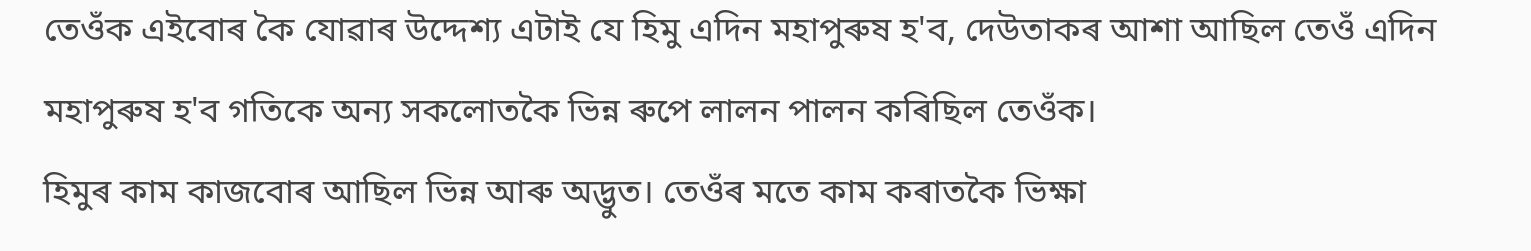তেওঁক এইবোৰ কৈ যোৱাৰ উদ্দেশ্য এটাই যে হিমু এদিন মহাপুৰুষ হ'ব, দেউতাকৰ আশা আছিল তেওঁ এদিন মহাপুৰুষ হ'ব গতিকে অন্য সকলোতকৈ ভিন্ন ৰুপে লালন পালন কৰিছিল তেওঁক।
হিমুৰ কাম কাজবোৰ আছিল ভিন্ন আৰু অদ্ভুত। তেওঁৰ মতে কাম কৰাতকৈ ভিক্ষা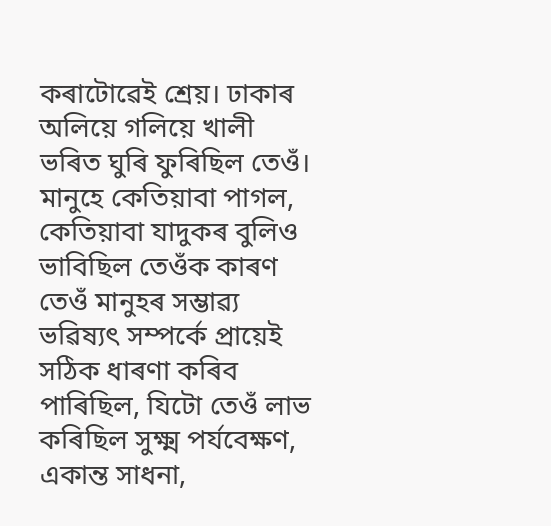কৰাটোৱেই শ্ৰেয়। ঢাকাৰ অলিয়ে গলিয়ে খালী ভৰিত ঘুৰি ফুৰিছিল তেওঁ। মানুহে কেতিয়াবা পাগল, কেতিয়াবা যাদুকৰ বুলিও ভাবিছিল তেওঁক কাৰণ তেওঁ মানুহৰ সম্ভাৱ্য ভৱিষ্যৎ সম্পৰ্কে প্ৰায়েই সঠিক ধাৰণা কৰিব পাৰিছিল, যিটো তেওঁ লাভ কৰিছিল সুক্ষ্ম পৰ্যবেক্ষণ, একান্ত সাধনা,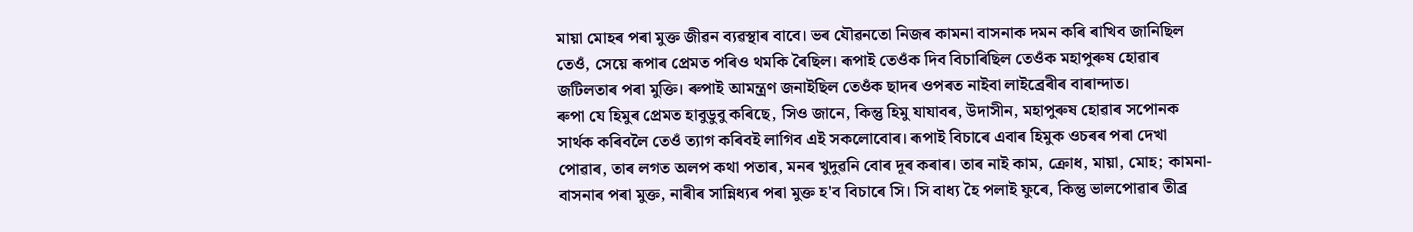মায়া মোহৰ পৰা মুক্ত জীৱন ব্যৱস্থাৰ বাবে। ভৰ যৌৱনতো নিজৰ কামনা বাসনাক দমন কৰি ৰাখিব জানিছিল তেওঁ, সেয়ে ৰূপাৰ প্ৰেমত পৰিও থমকি ৰৈছিল। ৰূপাই তেওঁক দিব বিচাৰিছিল তেওঁক মহাপুৰুষ হোৱাৰ জটিলতাৰ পৰা মুক্তি। ৰুপাই আমন্ত্ৰণ জনাইছিল তেওঁক ছাদৰ ওপৰত নাইবা লাইব্ৰেৰীৰ বাৰান্দাত।
ৰুপা যে হিমুৰ প্ৰেমত হাবুডুবু কৰিছে, সিও জানে, কিন্তু হিমু যাযাবৰ, উদাসীন, মহাপুৰুষ হোৱাৰ সপোনক সাৰ্থক কৰিবলৈ তেওঁ ত্যাগ কৰিবই লাগিব এই সকলোবোৰ। ৰূপাই বিচাৰে এবাৰ হিমুক ওচৰৰ পৰা দেখা পোৱাৰ, তাৰ লগত অলপ কথা পতাৰ, মনৰ খুদুৱনি বোৰ দূৰ কৰাৰ। তাৰ নাই কাম, ক্ৰোধ, মায়া, মোহ; কামনা-বাসনাৰ পৰা মুক্ত, নাৰীৰ সান্নিধ্যৰ পৰা মুক্ত হ'ব বিচাৰে সি। সি বাধ্য হৈ পলাই ফুৰে, কিন্তু ভালপোৱাৰ তীব্ৰ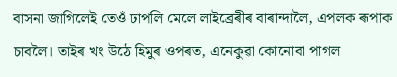বাসনা জাগিলেই তেওঁ ঢাপলি মেলে লাইব্ৰেৰীৰ বাৰান্দালৈ, এপলক ৰূপাক চাবলৈ। তাইৰ খং উঠে হিমুৰ ওপৰত, এনেকুৱা কোনোবা পাগল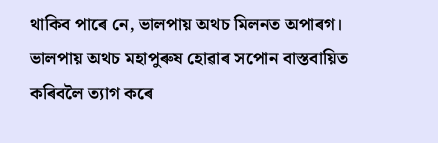থাকিব পাৰে নে, ভালপায় অথচ মিলনত অপাৰগ। ভালপায় অথচ মহাপুৰুষ হোৱাৰ সপোন বাস্তবায়িত কৰিবলৈ ত্যাগ কৰে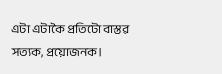এটা এটাকৈ প্ৰতিটো বাস্তৱ সত্যক, প্ৰয়োজনক।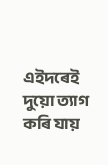এইদৰেই দুয়ো ত্যাগ কৰি যায়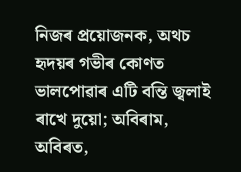নিজৰ প্ৰয়োজনক, অথচ হৃদয়ৰ গভীৰ কোণত ভালপোৱাৰ এটি বন্তি জ্বলাই ৰাখে দুয়ো; অবিৰাম, অবিৰত,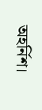অহৰ্নিশ।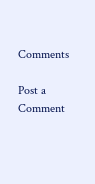Comments

Post a Comment